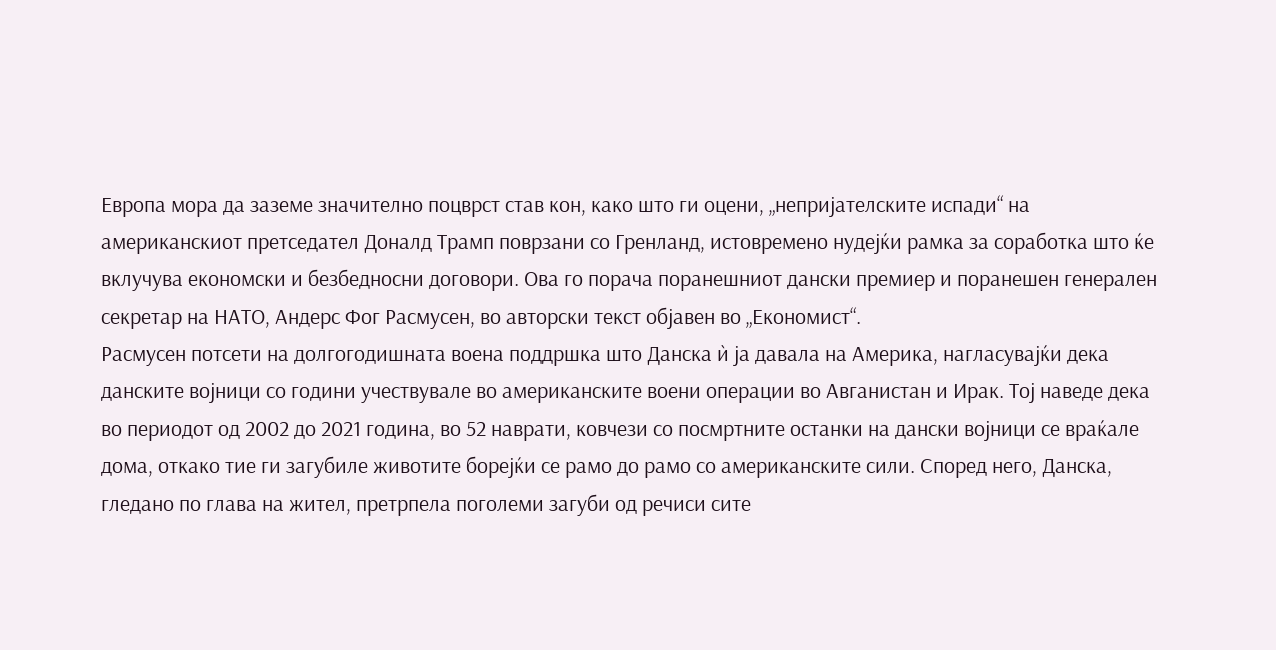Европа мора да заземе значително поцврст став кон, како што ги оцени, „непријателските испади“ на американскиот претседател Доналд Трамп поврзани со Гренланд, истовремено нудејќи рамка за соработка што ќе вклучува економски и безбедносни договори. Ова го порача поранешниот дански премиер и поранешен генерален секретар на НАТО, Андерс Фог Расмусен, во авторски текст објавен во „Економист“.
Расмусен потсети на долгогодишната воена поддршка што Данска ѝ ја давала на Америка, нагласувајќи дека данските војници со години учествувале во американските воени операции во Авганистан и Ирак. Тој наведе дека во периодот од 2002 до 2021 година, во 52 наврати, ковчези со посмртните останки на дански војници се враќале дома, откако тие ги загубиле животите борејќи се рамо до рамо со американските сили. Според него, Данска, гледано по глава на жител, претрпела поголеми загуби од речиси сите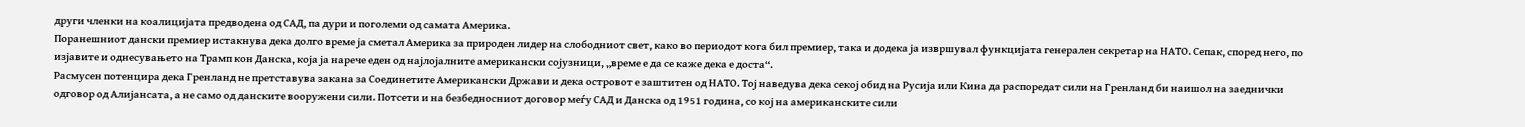други членки на коалицијата предводена од САД, па дури и поголеми од самата Америка.
Поранешниот дански премиер истакнува дека долго време ја сметал Америка за природен лидер на слободниот свет, како во периодот кога бил премиер, така и додека ја извршувал функцијата генерален секретар на НАТО. Сепак, според него, по изјавите и однесувањето на Трамп кон Данска, која ја нарече еден од најлојалните американски сојузници, „време е да се каже дека е доста“.
Расмусен потенцира дека Гренланд не претставува закана за Соединетите Американски Држави и дека островот е заштитен од НАТО. Тој наведува дека секој обид на Русија или Кина да распоредат сили на Гренланд би наишол на заеднички одговор од Алијансата, а не само од данските вооружени сили. Потсети и на безбедносниот договор меѓу САД и Данска од 1951 година, со кој на американските сили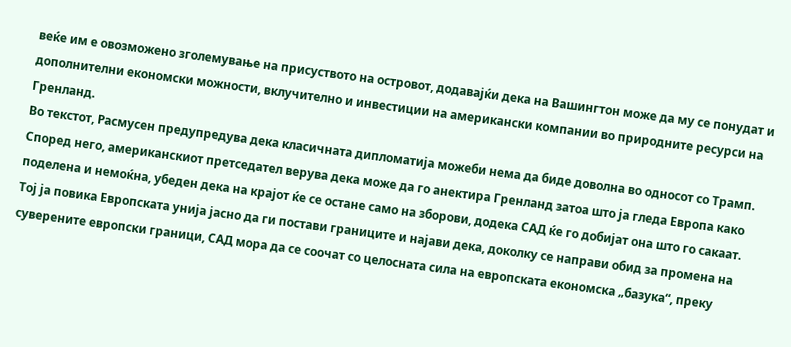веќе им е овозможено зголемување на присуството на островот, додавајќи дека на Вашингтон може да му се понудат и дополнителни економски можности, вклучително и инвестиции на американски компании во природните ресурси на Гренланд.
Во текстот, Расмусен предупредува дека класичната дипломатија можеби нема да биде доволна во односот со Трамп. Според него, американскиот претседател верува дека може да го анектира Гренланд затоа што ја гледа Европа како поделена и немоќна, убеден дека на крајот ќе се остане само на зборови, додека САД ќе го добијат она што го сакаат.
Тој ја повика Европската унија јасно да ги постави границите и најави дека, доколку се направи обид за промена на суверените европски граници, САД мора да се соочат со целосната сила на европската економска „базука“, преку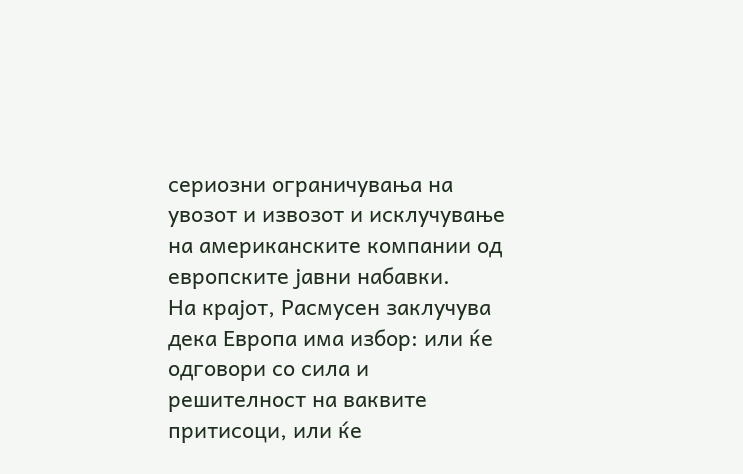сериозни ограничувања на увозот и извозот и исклучување на американските компании од европските јавни набавки.
На крајот, Расмусен заклучува дека Европа има избор: или ќе одговори со сила и решителност на ваквите притисоци, или ќе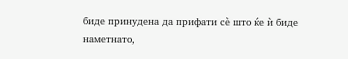биде принудена да прифати сè што ќе ѝ биде наметнато,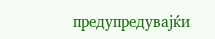предупредувајќи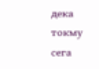дека токму сега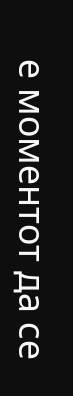е моментот да се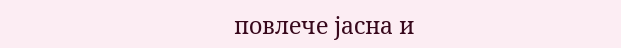повлече јасна и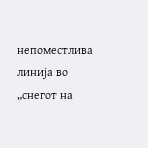непоместлива линија во „снегот на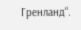Гренланд“.